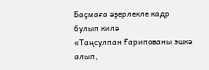Баҫмаға әҙерлекле кадр булып килә
«Таңсулпан Ғарипованы эшкә алып,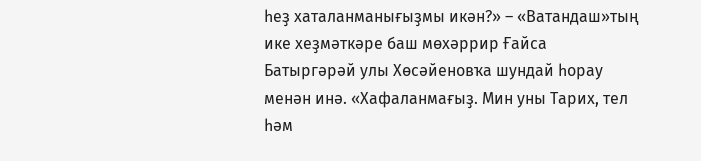һеҙ хаталанманығыҙмы икән?» – «Ватандаш»тың ике хеҙмәткәре баш мөхәррир Ғайса Батыргәрәй улы Хөсәйеновҡа шундай һорау менән инә. «Хафаланмағыҙ. Мин уны Тарих, тел һәм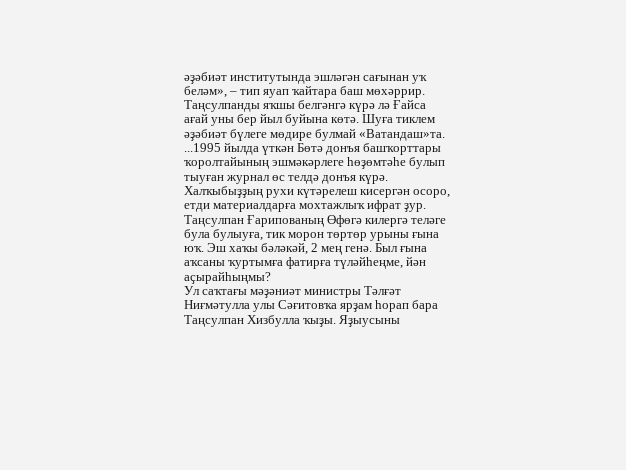әҙәбиәт институтында эшләгән сағынан уҡ беләм», – тип яуап ҡайтара баш мөхәррир. Таңсулпанды яҡшы белгәнгә күрә лә Ғайса ағай уны бер йыл буйына көтә. Шуға тиклем әҙәбиәт бүлеге мөдире булмай «Ватандаш»та.
...1995 йылда үткән Бөтә донъя башҡорттары ҡоролтайының эшмәкәрлеге һөҙөмтәһе булып тыуған журнал өс телдә донъя күрә. Халҡыбыҙҙың рухи күтәрелеш кисергән осоро, етди материалдарға мохтажлыҡ ифрат ҙур.
Таңсулпан Ғарипованың Өфөгә килергә теләге була булыуға, тик морон төртөр урыны ғына юҡ. Эш хаҡы бәләкәй, 2 мең генә. Был ғына аҡсаны ҡуртымға фатирға түләйһеңме, йән аҫырайһыңмы?
Ул саҡтағы мәҙәниәт министры Тәлғәт Ниғмәтулла улы Сәғитовҡа ярҙам һорап бара Таңсулпан Хизбулла ҡыҙы. Яҙыусыны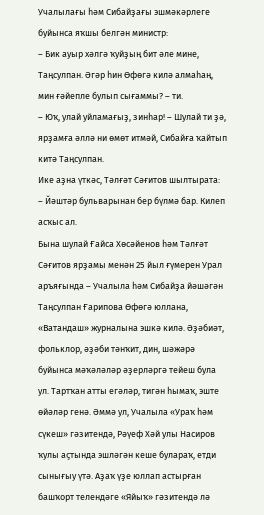Учалылағы һәм Сибайҙағы эшмәкәрлеге буйынса яҡшы белгән министр:
– Бик ауыр хәлгә ҡуйҙың бит әле мине, Таңсулпан. Әгәр һин Өфөгә килә алмаһаң, мин ғәйепле булып сығаммы? – ти.
– Юҡ, улай уйламағыҙ, зинһар! – Шулай ти ҙә, ярҙамға әллә ни өмөт итмәй, Сибайға ҡайтып китә Таңсулпан.
Ике аҙна үткәс, Тәлғәт Сәғитов шылтырата:
– Йәштәр бульварынан бер бүлмә бар. Килеп асҡыс ал.
Бына шулай Ғайса Хөсәйенов һәм Тәлғәт Сәғитов ярҙамы менән 25 йыл ғүмерен Урал аръяғында – Учалыла һәм Сибайҙа йәшәгән Таңсулпан Ғарипова Өфөгә юллана, «Ватандаш» журналына эшкә килә. Әҙәбиәт, фольклор, әҙәби тәнҡит, дин, шәжәрә буйынса мәҡәләләр әҙерләргә тейеш була ул. Тартҡан атты егәләр, тигән һымаҡ, эште өйәләр генә. Әммә ул, Учалыла «Ураҡ һәм сүкеш» гәзитендә, Рәүеф Хәй улы Насиров ҡулы аҫтында эшләгән кеше булараҡ, етди сынығыу үтә. Аҙаҡ үҙе юллап астырған башҡорт телендәге «Яйыҡ» гәзитендә лә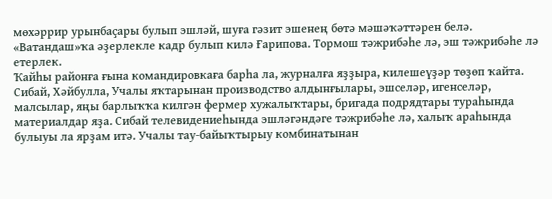мөхәррир урынбаҫары булып эшләй, шуға гәзит эшенең бөтә мәшәҡәттәрен белә. «Ватандаш»ҡа әҙерлекле кадр булып килә Ғарипова. Тормош тәжрибәһе лә, эш тәжрибәһе лә етерлек.
Ҡайһы районға ғына командировкаға барһа ла, журналға яҙҙыра, килешеүҙәр төҙөп ҡайта. Сибай, Хәйбулла, Учалы яҡтарынан производство алдынғылары, эшселәр, игенселәр, малсылар, яңы барлыҡҡа килгән фермер хужалыҡтары, бригада подрядтары тураһында материалдар яҙа. Сибай телевидениеһында эшләгәндәге тәжрибәһе лә, халыҡ араһында булыуы ла ярҙам итә. Учалы тау-байыҡтырыу комбинатынан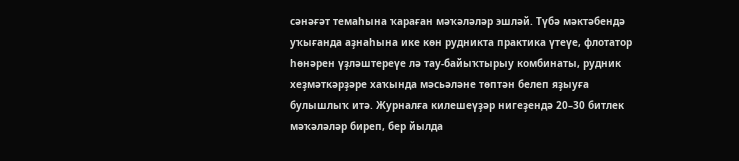сәнәғәт темаһына ҡараған мәҡәләләр эшләй. Түбә мәктәбендә уҡығанда аҙнаһына ике көн рудникта практика үтеүе, флотатор һөнәрен үҙләштереүе лә тау-байыҡтырыу комбинаты, рудник хеҙмәткәрҙәре хаҡында мәсьәләне төптән белеп яҙыуға булышлыҡ итә. Журналға килешеүҙәр нигеҙендә 20–30 битлек мәҡәләләр биреп, бер йылда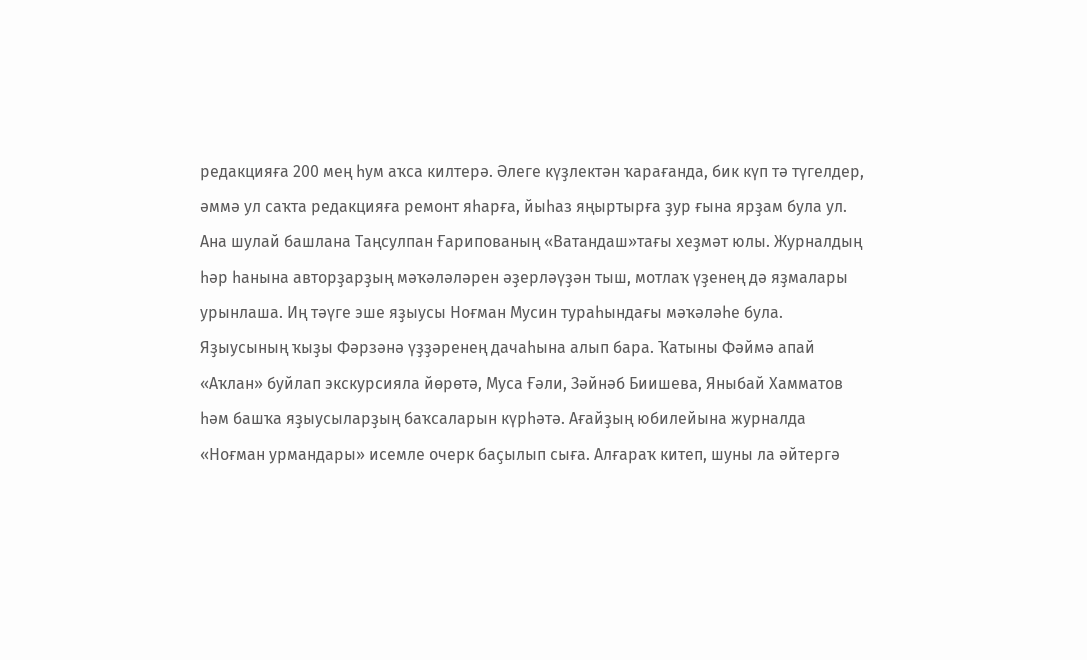редакцияға 200 мең һум аҡса килтерә. Әлеге күҙлектән ҡарағанда, бик күп тә түгелдер, әммә ул саҡта редакцияға ремонт яһарға, йыһаз яңыртырға ҙур ғына ярҙам була ул. Ана шулай башлана Таңсулпан Ғарипованың «Ватандаш»тағы хеҙмәт юлы. Журналдың һәр һанына авторҙарҙың мәҡәләләрен әҙерләүҙән тыш, мотлаҡ үҙенең дә яҙмалары урынлаша. Иң тәүге эше яҙыусы Ноғман Мусин тураһындағы мәҡәләһе була.
Яҙыусының ҡыҙы Фәрзәнә үҙҙәренең дачаһына алып бара. Ҡатыны Фәймә апай «Аҡлан» буйлап экскурсияла йөрөтә, Муса Ғәли, Зәйнәб Биишева, Яныбай Хамматов һәм башҡа яҙыусыларҙың баҡсаларын күрһәтә. Ағайҙың юбилейына журналда «Ноғман урмандары» исемле очерк баҫылып сыға. Алғараҡ китеп, шуны ла әйтергә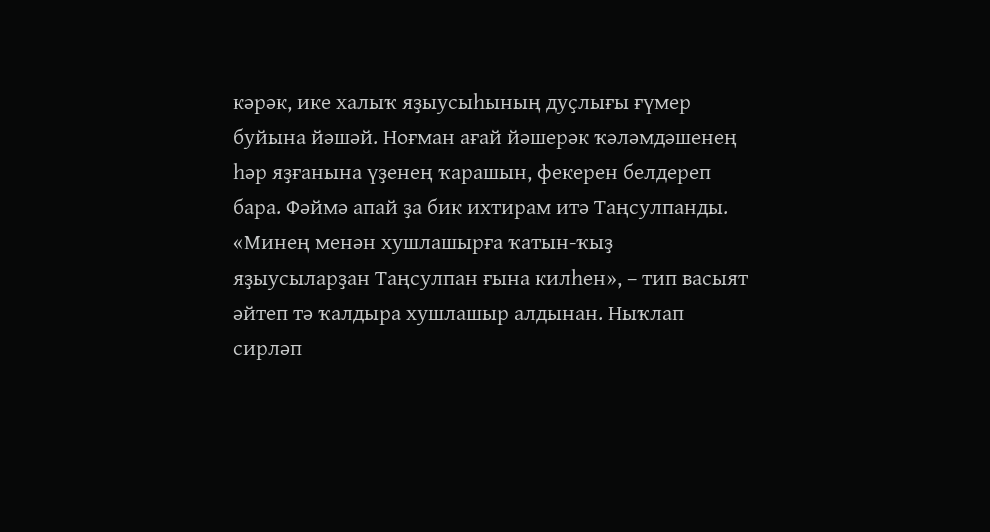кәрәк, ике халыҡ яҙыусыһының дуҫлығы ғүмер буйына йәшәй. Ноғман ағай йәшерәк ҡәләмдәшенең һәр яҙғанына үҙенең ҡарашын, фекерен белдереп бара. Фәймә апай ҙа бик ихтирам итә Таңсулпанды. «Минең менән хушлашырға ҡатын-ҡыҙ яҙыусыларҙан Таңсулпан ғына килһен», – тип васыят әйтеп тә ҡалдыра хушлашыр алдынан. Ныҡлап сирләп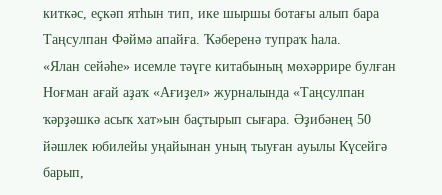киткәс, еҫкәп ятһын тип, ике шыршы ботағы алып бара Таңсулпан Фәймә апайға. Ҡәберенә тупраҡ һала.
«Ялан сейәһе» исемле тәүге китабының мөхәррире булған Ноғман ағай аҙаҡ «Ағиҙел» журналында «Таңсулпан ҡәрҙәшкә асыҡ хат»ын баҫтырып сығара. Әҙибәнең 50 йәшлек юбилейы уңайынан уның тыуған ауылы Күсейгә барып,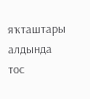яҡташтары алдында тос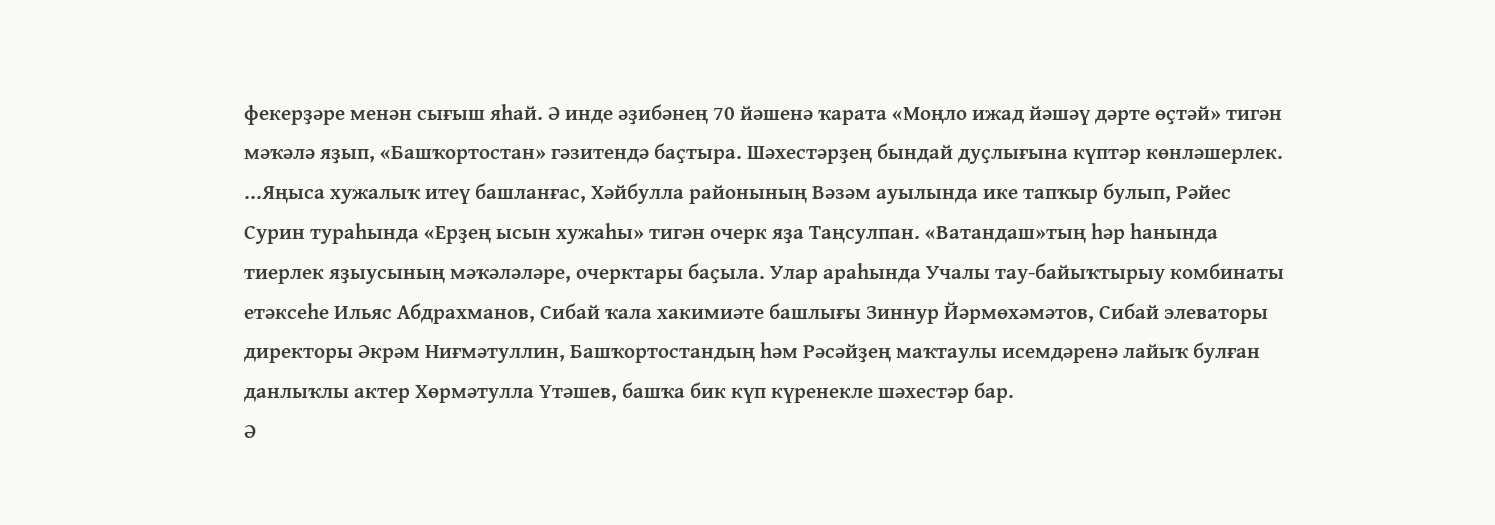фекерҙәре менән сығыш яһай. Ә инде әҙибәнең 70 йәшенә ҡарата «Моңло ижад йәшәү дәрте өҫтәй» тигән мәҡәлә яҙып, «Башҡортостан» гәзитендә баҫтыра. Шәхестәрҙең бындай дуҫлығына күптәр көнләшерлек.
...Яңыса хужалыҡ итеү башланғас, Хәйбулла районының Вәзәм ауылында ике тапҡыр булып, Рәйес Сурин тураһында «Ерҙең ысын хужаһы» тигән очерк яҙа Таңсулпан. «Ватандаш»тың һәр һанында тиерлек яҙыусының мәҡәләләре, очерктары баҫыла. Улар араһында Учалы тау-байыҡтырыу комбинаты етәксеһе Ильяс Абдрахманов, Сибай ҡала хакимиәте башлығы Зиннур Йәрмөхәмәтов, Сибай элеваторы директоры Әкрәм Ниғмәтуллин, Башҡортостандың һәм Рәсәйҙең маҡтаулы исемдәренә лайыҡ булған данлыҡлы актер Хөрмәтулла Үтәшев, башҡа бик күп күренекле шәхестәр бар.
Ә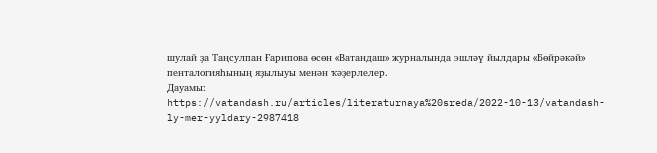шулай ҙа Таңсулпан Ғарипова өсөн «Ватандаш» журналында эшләү йылдары «Бөйрәкәй» пенталогияһының яҙылыуы менән ҡәҙерлелер.
Дауамы: https://vatandash.ru/articles/literaturnaya%20sreda/2022-10-13/vatandash-ly-mer-yyldary-2987418